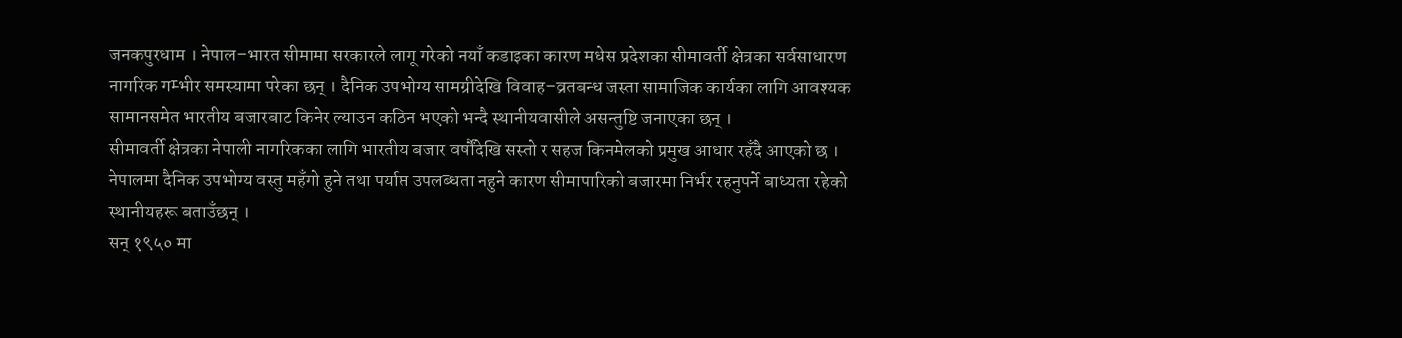जनकपुरधाम । नेपाल–भारत सीमामा सरकारले लागू गरेको नयाँ कडाइका कारण मधेस प्रदेशका सीमावर्ती क्षेत्रका सर्वसाधारण नागरिक गम्भीर समस्यामा परेका छन् । दैनिक उपभोग्य सामग्रीदेखि विवाह–व्रतबन्ध जस्ता सामाजिक कार्यका लागि आवश्यक सामानसमेत भारतीय बजारबाट किनेर ल्याउन कठिन भएको भन्दै स्थानीयवासीले असन्तुष्टि जनाएका छन् ।
सीमावर्ती क्षेत्रका नेपाली नागरिकका लागि भारतीय बजार वर्षौंदेखि सस्तो र सहज किनमेलको प्रमुख आधार रहँदै आएको छ । नेपालमा दैनिक उपभोग्य वस्तु महँगो हुने तथा पर्याप्त उपलब्धता नहुने कारण सीमापारिको बजारमा निर्भर रहनुपर्ने बाध्यता रहेको स्थानीयहरू बताउँछन् ।
सन् १९५० मा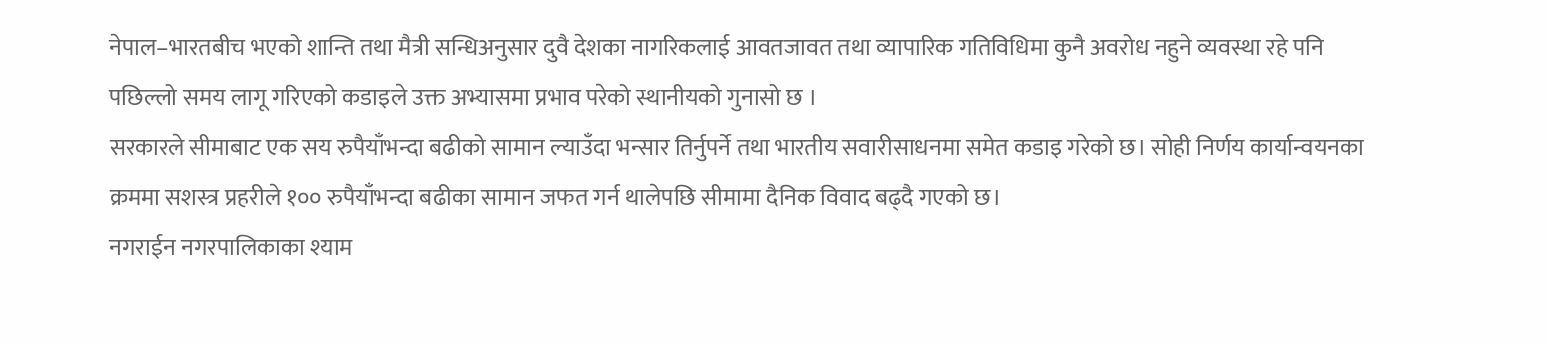नेपाल–भारतबीच भएको शान्ति तथा मैत्री सन्धिअनुसार दुवै देशका नागरिकलाई आवतजावत तथा व्यापारिक गतिविधिमा कुनै अवरोध नहुने व्यवस्था रहे पनि पछिल्लो समय लागू गरिएको कडाइले उक्त अभ्यासमा प्रभाव परेको स्थानीयको गुनासो छ ।
सरकारले सीमाबाट एक सय रुपैयाँभन्दा बढीको सामान ल्याउँदा भन्सार तिर्नुपर्ने तथा भारतीय सवारीसाधनमा समेत कडाइ गरेको छ। सोही निर्णय कार्यान्वयनका क्रममा सशस्त्र प्रहरीले १०० रुपैयाँभन्दा बढीका सामान जफत गर्न थालेपछि सीमामा दैनिक विवाद बढ्दै गएको छ।
नगराईन नगरपालिकाका श्याम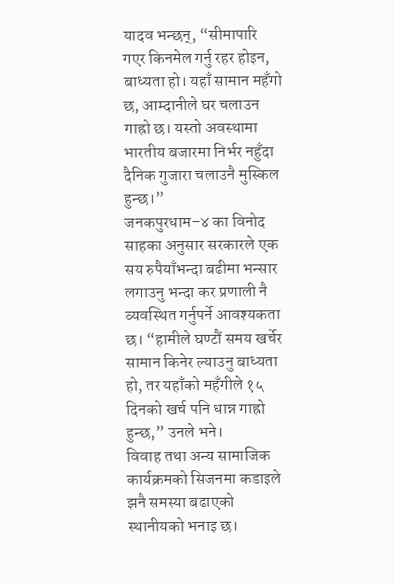यादव भन्छन्, “सीमापारि गएर किनमेल गर्नु रहर होइन, बाध्यता हो। यहाँ सामान महँगो छ, आम्दानीले घर चलाउन गाह्रो छ। यस्तो अवस्थामा भारतीय बजारमा निर्भर नहुँदा दैनिक गुजारा चलाउनै मुस्किल हुन्छ।”
जनकपुरधाम–४ का विनोद साहका अनुसार सरकारले एक सय रुपैयाँभन्दा बढीमा भन्सार लगाउनु भन्दा कर प्रणाली नै व्यवस्थित गर्नुपर्ने आवश्यकता छ। “हामीले घण्टौं समय खर्चेर सामान किनेर ल्याउनु बाध्यता हो, तर यहाँको महँगीले १५ दिनको खर्च पनि धान्न गाह्रो हुन्छ,” उनले भने।
विवाह तथा अन्य सामाजिक कार्यक्रमको सिजनमा कडाइले झनै समस्या बढाएको स्थानीयको भनाइ छ।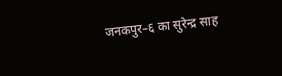जनकपुर–६ का सुरेन्द्र साह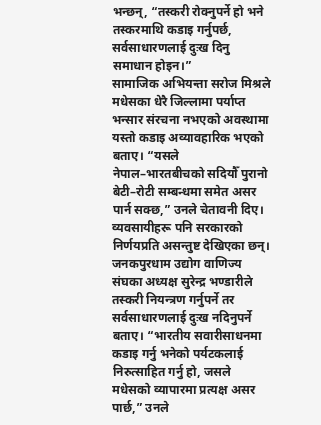भन्छन्, “तस्करी रोक्नुपर्ने हो भने तस्करमाथि कडाइ गर्नुपर्छ, सर्वसाधारणलाई दुःख दिनु समाधान होइन।”
सामाजिक अभियन्ता सरोज मिश्रले मधेसका धेरै जिल्लामा पर्याप्त भन्सार संरचना नभएको अवस्थामा यस्तो कडाइ अव्यावहारिक भएको बताए। “यसले नेपाल–भारतबीचको सदियौँ पुरानो बेटी–रोटी सम्बन्धमा समेत असर पार्न सक्छ,” उनले चेतावनी दिए।
व्यवसायीहरू पनि सरकारको निर्णयप्रति असन्तुष्ट देखिएका छन्। जनकपुरधाम उद्योग वाणिज्य संघका अध्यक्ष सुरेन्द्र भण्डारीले तस्करी नियन्त्रण गर्नुपर्ने तर सर्वसाधारणलाई दुःख नदिनुपर्ने बताए। “भारतीय सवारीसाधनमा कडाइ गर्नु भनेको पर्यटकलाई निरुत्साहित गर्नु हो, जसले मधेसको व्यापारमा प्रत्यक्ष असर पार्छ,” उनले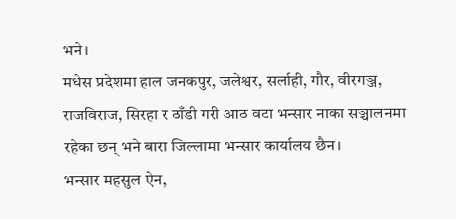भने।
मधेस प्रदेशमा हाल जनकपुर, जलेश्वर, सर्लाही, गौर, वीरगञ्ज, राजविराज, सिरहा र ठाँडी गरी आठ वटा भन्सार नाका सञ्चालनमा रहेका छन् भने बारा जिल्लामा भन्सार कार्यालय छैन।
भन्सार महसुल ऐन,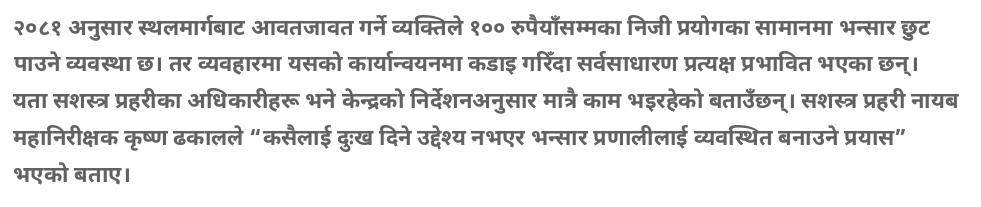२०८१ अनुसार स्थलमार्गबाट आवतजावत गर्ने व्यक्तिले १०० रुपैयाँसम्मका निजी प्रयोगका सामानमा भन्सार छुट पाउने व्यवस्था छ। तर व्यवहारमा यसको कार्यान्वयनमा कडाइ गरिँदा सर्वसाधारण प्रत्यक्ष प्रभावित भएका छन्।
यता सशस्त्र प्रहरीका अधिकारीहरू भने केन्द्रको निर्देशनअनुसार मात्रै काम भइरहेको बताउँछन्। सशस्त्र प्रहरी नायब महानिरीक्षक कृष्ण ढकालले “कसैलाई दुःख दिने उद्देश्य नभएर भन्सार प्रणालीलाई व्यवस्थित बनाउने प्रयास” भएको बताए।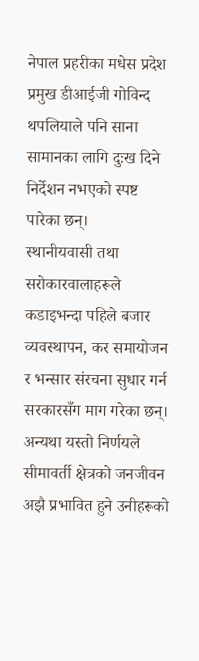नेपाल प्रहरीका मधेस प्रदेश प्रमुख डीआईजी गोविन्द थपलियाले पनि साना सामानका लागि दुःख दिने निर्देशन नभएको स्पष्ट पारेका छन्।
स्थानीयवासी तथा सरोकारवालाहरूले कडाइभन्दा पहिले बजार व्यवस्थापन, कर समायोजन र भन्सार संरचना सुधार गर्न सरकारसँग माग गरेका छन्। अन्यथा यस्तो निर्णयले सीमावर्ती क्षेत्रको जनजीवन अझै प्रभावित हुने उनीहरूको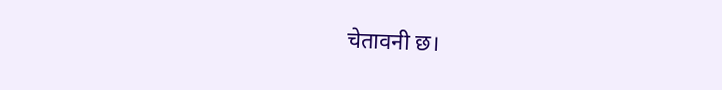चेतावनी छ।